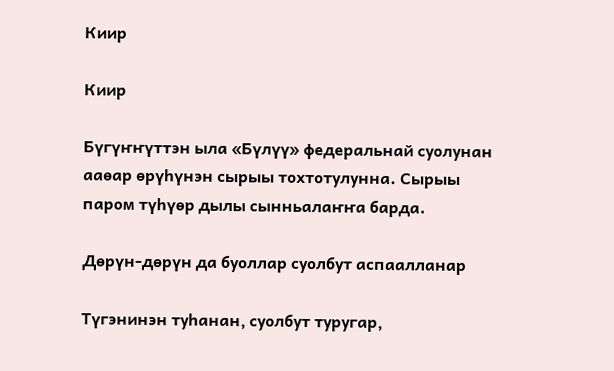Киир

Киир

Бүгүҥҥүттэн ыла «Бүлүү» федеральнай суолунан ааөар өрүһүнэн сырыы тохтотулунна. Сырыы паром түһүөр дылы сынньалаҥҥа барда.

Дөрүн-дөрүн да буоллар суолбут аспаалланар

Түгэнинэн туһанан, суолбут туругар,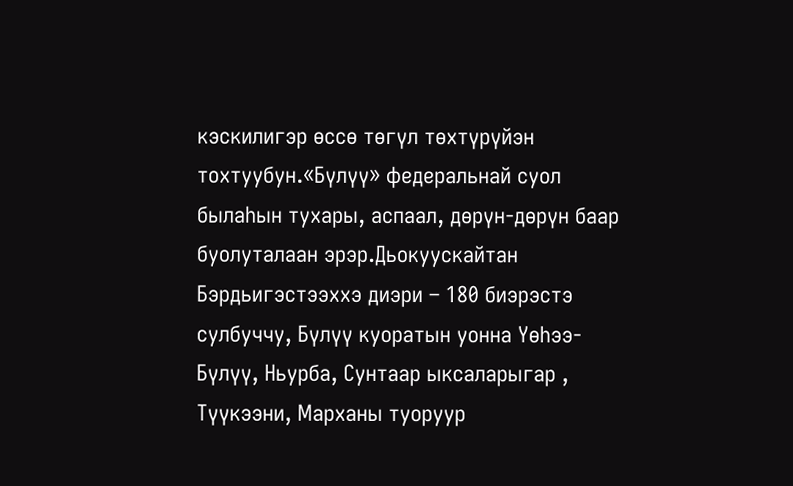кэскилигэр өссө төгүл төхтүрүйэн тохтуубун.«Бүлүү» федеральнай суол былаһын тухары, аспаал, дөрүн-дөрүн баар буолуталаан эрэр.Дьокуускайтан Бэрдьигэстээххэ диэри – 180 биэрэстэ сулбуччу, Бүлүү куоратын уонна Үөһээ-Бүлүү, Ньурба, Сунтаар ыксаларыгар , Түүкээни, Марханы туоруур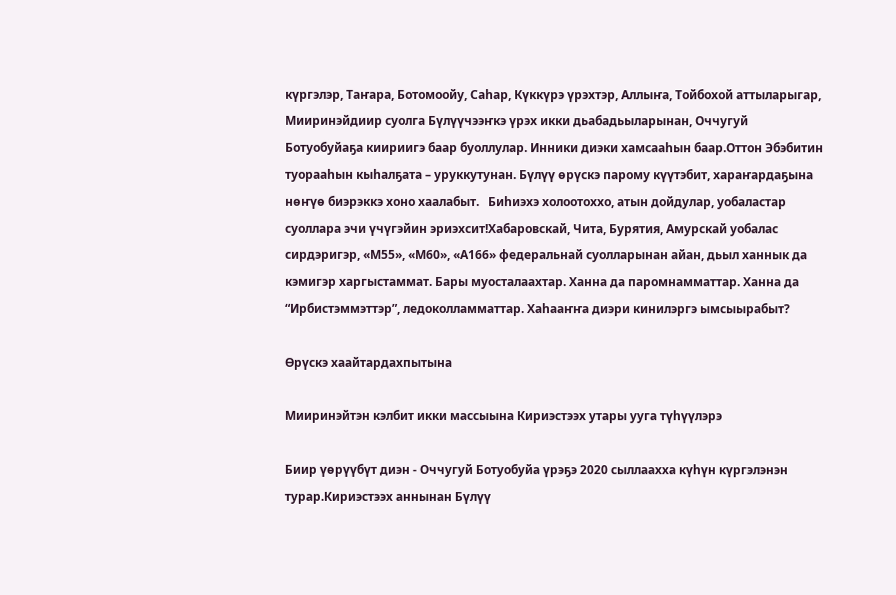күргэлэр, Таҥара, Ботомоойу, Саһар, Күккүрэ үрэхтэр, Аллыҥа, Тойбохой аттыларыгар, Мииринэйдиир суолга Бүлүүчээҥкэ үрэх икки дьабадьыларынан, Оччугуй Ботуобуйаҕа киириигэ баар буоллулар. Инники диэки хамсааһын баар.Оттон Эбэбитин туорааһын кыһалҕата – уруккутунан. Бүлүү өрүскэ парому күүтэбит, хараҥардаҕына нөҥүө биэрэккэ хоно хаалабыт.   Биһиэхэ холоотоххо, атын дойдулар, уобаластар суоллара эчи үчүгэйин эриэхсит!Хабаровскай, Чита, Бурятия, Амурскай уобалас сирдэригэр, «М55», «М60», «А166» федеральнай суолларынан айан, дьыл ханнык да кэмигэр харгыстаммат. Бары муосталаахтар. Ханна да паромнамматтар. Ханна да “Ирбистэммэттэр”, ледоколламматтар. Хаһааҥҥа диэри кинилэргэ ымсыырабыт?

Өрүскэ хаайтардахпытына

Мииринэйтэн кэлбит икки массыына Кириэстээх утары ууга түһүүлэрэ

Биир үөрүүбүт диэн - Оччугуй Ботуобуйа үрэҕэ 2020 сыллаахха күһүн күргэлэнэн турар.Кириэстээх аннынан Бүлүү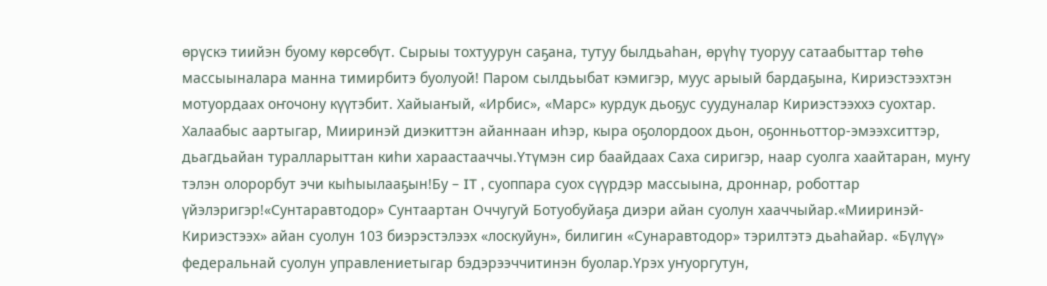өрүскэ тиийэн буому көрсөбүт. Сырыы тохтуурун саҕана, тутуу былдьаһан, өрүһү туоруу сатаабыттар төһө массыыналара манна тимирбитэ буолуой! Паром сылдьыбат кэмигэр, муус арыый бардаҕына, Кириэстээхтэн мотуордаах оҥочону күүтэбит. Хайыаҥый, «Ирбис», «Марс» курдук дьоҕус суудуналар Кириэстээххэ суохтар. Халаабыс аартыгар, Мииринэй диэкиттэн айаннаан иһэр, кыра оҕолордоох дьон, оҕонньоттор-эмээхситтэр, дьагдьайан туралларыттан киhи хараастааччы.Үтүмэн сир баайдаах Саха сиригэр, наар суолга хаайтаран, муҥу тэлэн олорорбут эчи кыһыылааҕын!Бу – IT , суоппара суох сүүрдэр массыына, дроннар, роботтар үйэлэригэр!«Сунтаравтодор» Сунтаартан Оччугуй Ботуобуйаҕа диэри айан суолун хааччыйар.«Мииринэй-Кириэстээх» айан суолун 103 биэрэстэлээх «лоскуйун», билигин «Сунаравтодор» тэрилтэтэ дьаhайар. «Бүлүү» федеральнай суолун управлениетыгар бэдэрээччитинэн буолар.Үрэх уҥуоргутун,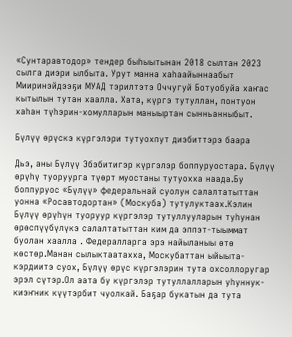«Сунтаравтодор» тендер быһыытынан 2018 сылтан 2023 сылга диэри ылбыта. Урут манна хаһаайыннаабыт Мииринэйдээҕи МУАД тэрилтэтэ Оччугуй Ботуобуйа хаҥас кытылын тутан хаалла. Хата, күргэ тутуллан, понтуон хаһан түһэрин-хомулларын маныыртан сынньанныбыт.

Бүлүү өрүскэ күргэлэри тутуохпут диэбиттэрэ баара

Дьэ, аны Бүлүү Эбэбитигэр күргэлэр боппуруостара. Бүлүү өрүһү туоруурга түөрт муостаны тутуохха наада.Бу боппуруос «Бүлүү» федеральнай суолун салалтатыттан уонна «Росавтодортан» (Москуба) тутулуктаах.Кэлин Бүлүү өрүһүн туоруур күргэлэр тутуллууларын туhунан өрөспүүбүлүкэ салалтатыттан ким да эппэт-тыыммат буолан хаалла . Федералларга эрэ найыланыы өтө көстөр.Манан сылыктаатахха, Москубаттан ыйыыта-кэрдиитэ суох, Бүлүү өрүс күргэлэрин тута охсоллоругар эрэл сүтэр.Ол аата бу күргэлэр тутуллалларын уһуннук-киэҥник күүтэрбит чуолкай. Баҕар букатын да тута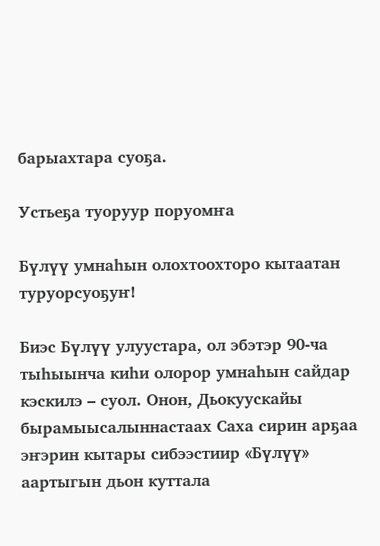барыахтара суоҕа.

Устьеҕа туоруур поруомҥа

Бүлүү умнаһын олохтоохторо кытаатан туруорсуоҕуҥ!

Биэс Бүлүү улуустара, ол эбэтэр 90-ча тыhыынча киhи олорор умнаһын сайдар кэскилэ – суол. Онон, Дьокуускайы бырамыысалыннастаах Саха сирин арҕаа эҥэрин кытары сибээстиир «Бүлүү» аартыгын дьон куттала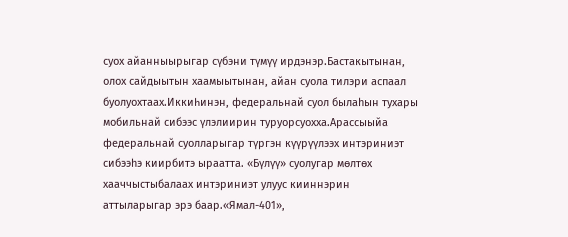суох айанныырыгар сүбэни түмүү ирдэнэр.Бастакытынан, олох сайдыытын хаамыытынан, айан суола тилэри аспаал буолуохтаах.Иккиһинэн, федеральнай суол былаhын тухары мобильнай сибээс үлэлиирин туруорсуохха.Арассыыйа федеральнай суолларыгар түргэн күүрүүлээх интэриниэт сибээhэ киирбитэ ыраатта. «Бүлүү» суолугар мөлтөх хааччыстыбалаах интэриниэт улуус кииннэрин аттыларыгар эрэ баар.«Ямал-401»,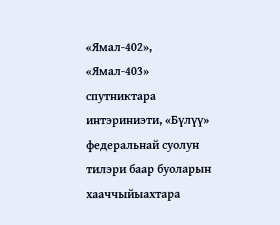«Ямал-402», «Ямал-403» спутниктара интэриниэти, «Бүлүү» федеральнай суолун тилэри баар буоларын хааччыйыахтара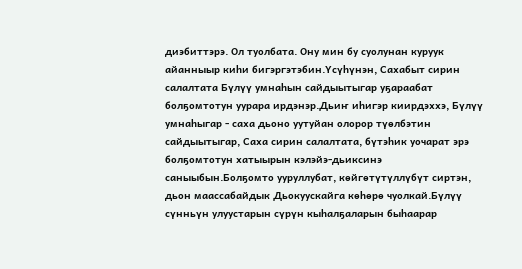диэбиттэрэ. Ол туолбата. Ону мин бу суолунан куруук айанныыр киһи бигэргэтэбин.Үсүһүнэн, Сахабыт сирин салалтата Бүлүү умнаһын сайдыытыгар уҕараабат болҕомтотун уурара ирдэнэр.Дьиҥ иһигэр киирдэххэ, Бүлүү умнаhыгар - саха дьоно уутуйан олорор түөлбэтин сайдыытыгар, Саха сирин салалтата, бүтэһик уочарат эрэ болҕомтотун хатыырын кэлэйэ-дьиксинэ саныыбын.Болҕомто ууруллубат, көйгөтүтүллүбүт сиртэн, дьон маассабайдык Дьокуускайга көһөрө чуолкай.Бүлүү сүнньүн улуустарын сүрүн кыһалҕаларын быһаарар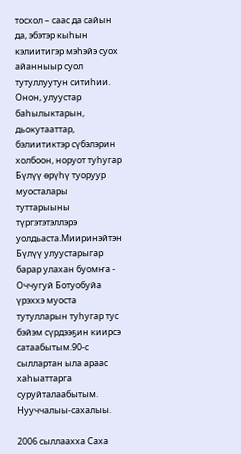тосхол – саас да сайын да, эбэтэр кыһын кэлиитигэр мэһэйэ суох айанныыр суол тутуллуутун ситиhии.                            Онон, улуустар баhылыктарын, дьокутааттар, бэлиитиктэр сүбэлэрин холбоон, норуот туhугар Бүлүү өрүһү туоруур муосталары туттарыыны түргэтэтэллэрэ уолдьаста.Мииринэйтэн Бүлүү улуустарыгар барар улахан буомҥа - Оччугуй Ботуобуйа үрэххэ муоста тутулларын туһугар тус бэйэм сүрдээҕин киирсэ сатаабытым.90-с сыллартан ыла араас хаһыаттарга суруйталаабытым. Нууччалыы-сахалыы.

2006 сыллаахха Саха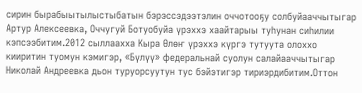сирин бырабыытылыстыбатын бэрэссэдээтэлин оччотооҕу солбуйааччытыгар Артур Алексеевка, Оччугуй Ботуобуйа үрэххэ хаайтарыы туһунан сиһилии кэпсээбитим.2012 сыллаахха Кыра Өлөҥ үрэххэ күргэ тутуута олоххо кииритин туомун кэмигэр, «Бүлүү» федеральнай суолун салайааччытыгар Николай Андреевка дьон туруорсуутун тус бэйэтигэр тириэрдибитим.Оттон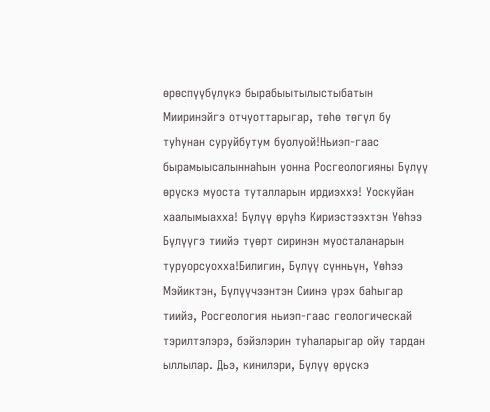өрөспүүбүлүкэ бырабыытылыстыбатын Мииринэйгэ отчуоттарыгар, төһө төгүл бу туһунан суруйбутум буолуой!Ньиэп-гаас бырамыысалыннаһын уонна Росгеологияны Бүлүү өрүскэ муоста туталларын ирдиэххэ! Уоскуйан хаалымыахха! Бүлүү өрүһэ Кириэстээхтэн Үөһээ Бүлүүгэ тиийэ түөрт сиринэн муосталанарын туруорсуохха!Билигин, Бүлүү сүнньүн, Үөһээ Мэйиктэн, Бүлүүчээнтэн Сиинэ үрэх баһыгар тиийэ, Росгеология ньиэп-гаас геологическай тэрилтэлэрэ, бэйэлэрин туһаларыгар ойу тардан ыллылар. Дьэ, кинилэри, Бүлүү өрүскэ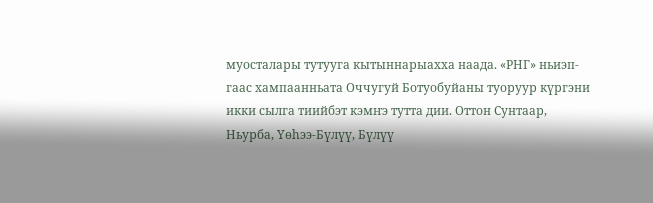муосталары тутууга кытыннарыахха наада. «РНГ» ньиэп-гаас хампаанньата Оччугуй Ботуобуйаны туоруур күргэни икки сылга тиийбэт кэмҥэ тутта дии. Оттон Сунтаар, Ньурба, Үөһээ-Бүлүү, Бүлүү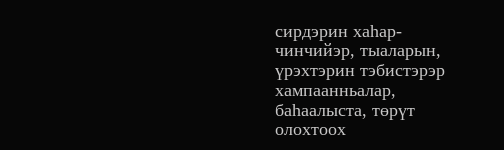сирдэрин хаһар-чинчийэр, тыаларын, үрэхтэрин тэбистэрэр хампаанньалар, баһаалыста, төрүт олохтоох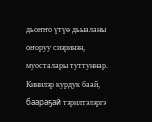дьоҥҥо үтүө дьыаланы оҥоруу сиэринэн, муосталары туттуннар. Кинилэр курдук баай, баараҕай тэрилтэлэргэ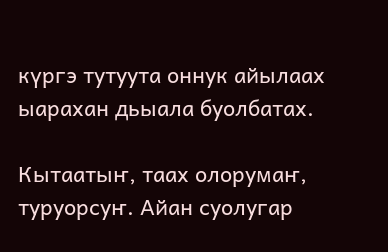күргэ тутуута оннук айылаах ыарахан дьыала буолбатах.

Кытаатыҥ, таах олорумаҥ, туруорсуҥ. Айан суолугар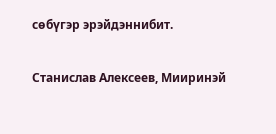сөбүгэр эрэйдэннибит.

Станислав Алексеев, Мииринэй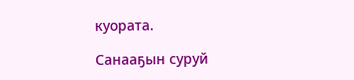куората.

Санааҕын суруй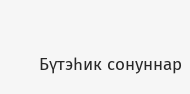Бүтэһик сонуннар